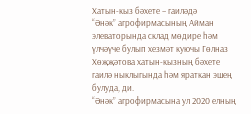Хатын-кыз бәхете – гаиләдә
“Әнәк” агрофирмасының Айман элеваторында склад мөдире һәм үлчәүче булып хезмәт куючы Гөлназ Хөҗҗәтова хатын-кызның бәхете гаилә ныклыгында һәм яраткан эшең булуда, ди.
“Әнәк” агрофирмасына ул 2020 елның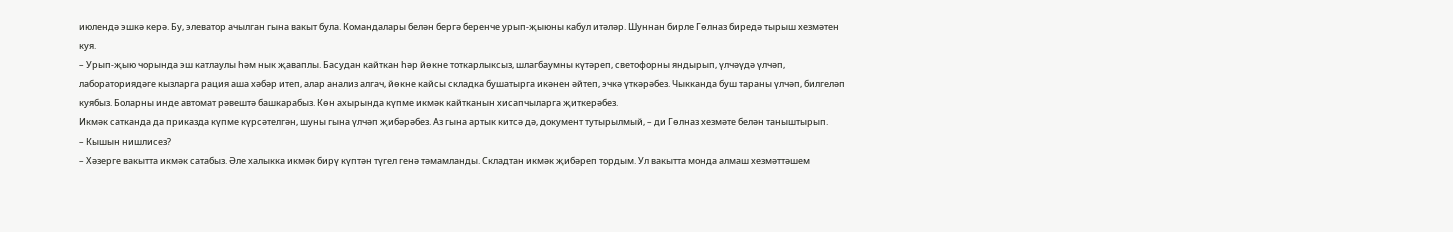июлендә эшкә керә. Бу, элеватор ачылган гына вакыт була. Командалары белән бергә беренче урып-җыюны кабул итәләр. Шуннан бирле Гөлназ биредә тырыш хезмәтен куя.
– Урып-җыю чорында эш катлаулы һәм нык җаваплы. Басудан кайткан һәр йөкне тоткарлыксыз, шлагбаумны күтәреп, светофорны яндырып, үлчәүдә үлчәп, лабораториядәге кызларга рация аша хәбәр итеп, алар анализ алгач, йөкне кайсы складка бушатырга икәнен әйтеп, эчкә үткәрәбез. Чыкканда буш тараны үлчәп, билгеләп куябыз. Боларны инде автомат рәвештә башкарабыз. Көн ахырында күпме икмәк кайтканын хисапчыларга җиткерәбез.
Икмәк сатканда да приказда күпме күрсәтелгән, шуны гына үлчәп җибәрәбез. Аз гына артык китсә дә, документ тутырылмый, – ди Гөлназ хезмәте белән таныштырып.
– Кышын нишлисез?
– Хәзерге вакытта икмәк сатабыз. Әле халыкка икмәк бирү күптән түгел генә тәмамланды. Складтан икмәк җибәреп тордым. Ул вакытта монда алмаш хезмәттәшем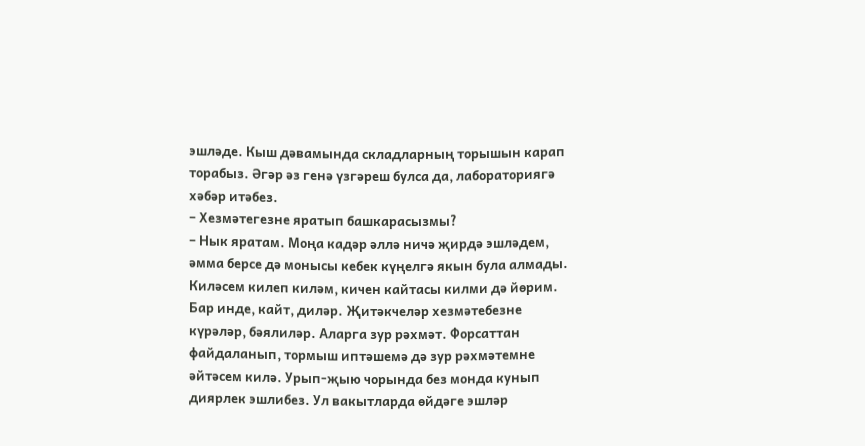эшләде. Кыш дәвамында складларның торышын карап торабыз. Әгәр әз генә үзгәреш булса да, лабораториягә хәбәр итәбез.
– Хезмәтегезне яратып башкарасызмы?
– Нык яратам. Моңа кадәр әллә ничә җирдә эшләдем, әмма берсе дә монысы кебек күңелгә якын була алмады. Киләсем килеп киләм, кичен кайтасы килми дә йөрим. Бар инде, кайт, диләр. Җитәкчеләр хезмәтебезне күрәләр, бәялиләр. Аларга зур рәхмәт. Форсаттан файдаланып, тормыш иптәшемә дә зур рәхмәтемне әйтәсем килә. Урып-җыю чорында без монда кунып диярлек эшлибез. Ул вакытларда өйдәге эшләр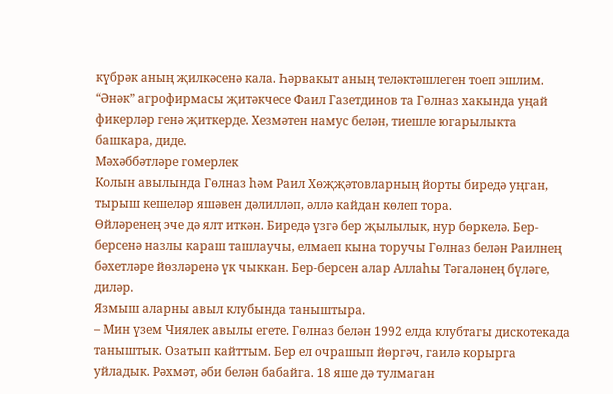күбрәк аның җилкәсенә кала. Һәрвакыт аның теләктәшлеген тоеп эшлим.
“Әнәк” агрофирмасы җитәкчесе Фаил Газетдинов та Гөлназ хакында уңай фикерләр генә җиткерде. Хезмәтен намус белән, тиешле югарылыкта башкара, диде.
Мәхәббәтләре гомерлек
Колын авылында Гөлназ һәм Раил Хөҗҗәтовларның йорты биредә уңган, тырыш кешеләр яшәвен дәлилләп, әллә кайдан көлеп тора.
Өйләренең эче дә ялт иткән. Биредә үзгә бер җылылык, нур бөркелә. Бер-берсенә назлы караш ташлаучы, елмаеп кына торучы Гөлназ белән Раилнең бәхетләре йөзләренә үк чыккан. Бер-берсен алар Аллаһы Тәгаләнең бүләге, диләр.
Язмыш аларны авыл клубында таныштыра.
– Мин үзем Чиялек авылы егете. Гөлназ белән 1992 елда клубтагы дискотекада таныштык. Озатып кайттым. Бер ел очрашып йөргәч, гаилә корырга уйладык. Рәхмәт, әби белән бабайга. 18 яше дә тулмаган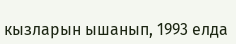кызларын ышанып, 1993 елда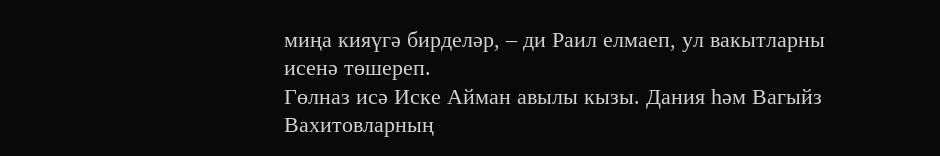миңа кияүгә бирделәр, – ди Раил елмаеп, ул вакытларны исенә төшереп.
Гөлназ исә Иске Айман авылы кызы. Дания һәм Вагыйз Вахитовларның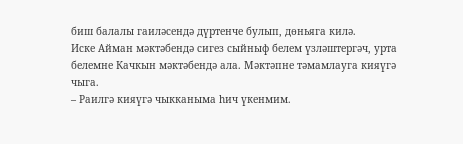биш балалы гаиләсендә дүртенче булып, дөньяга килә.
Иске Айман мәктәбендә сигез сыйныф белем үзләштергәч, урта белемне Качкын мәктәбендә ала. Мәктәпне тәмамлауга кияүгә чыга.
– Раилгә кияүгә чыкканыма һич үкенмим.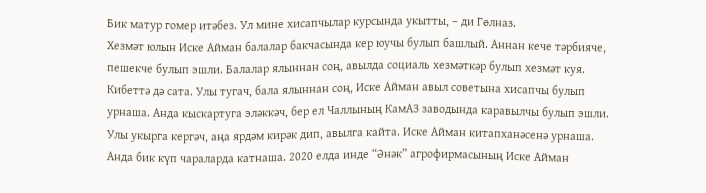Бик матур гомер итәбез. Ул мине хисапчылар курсында укытты, – ди Гөлназ.
Хезмәт юлын Иске Айман балалар бакчасында кер юучы булып башлый. Аннан кече тәрбияче, пешекче булып эшли. Балалар ялыннан соң, авылда социаль хезмәткәр булып хезмәт куя. Кибеттә дә сата. Улы тугач, бала ялыннан соң, Иске Айман авыл советына хисапчы булып урнаша. Анда кыскартуга эләккәч, бер ел Чаллының КамАЗ заводында каравылчы булып эшли. Улы укырга кергәч, аңа ярдәм кирәк дип, авылга кайта. Иске Айман китапханәсенә урнаша. Анда бик күп чараларда катнаша. 2020 елда инде “Әнәк” агрофирмасының Иске Айман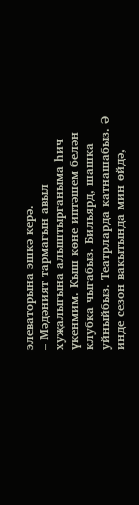элеваторына эшкә керә.
– Мәдәният тармагын авыл хуҗалыгына алыштырганыма һич үкенмим. Кыш көне иптәшем белән клубка чыгабыз. Бильярд, шашка уйныйбыз. Театрларда катнашабыз. Ә инде сезон вакытында мин өйдә,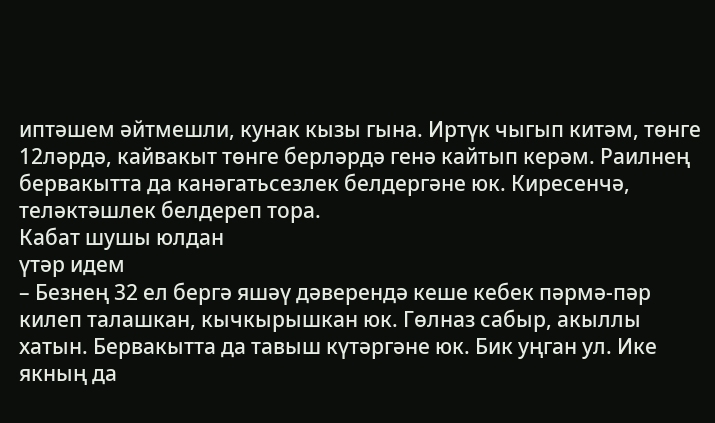иптәшем әйтмешли, кунак кызы гына. Иртүк чыгып китәм, төнге 12ләрдә, кайвакыт төнге берләрдә генә кайтып керәм. Раилнең бервакытта да канәгатьсезлек белдергәне юк. Киресенчә, теләктәшлек белдереп тора.
Кабат шушы юлдан
үтәр идем
– Безнең 32 ел бергә яшәү дәверендә кеше кебек пәрмә-пәр килеп талашкан, кычкырышкан юк. Гөлназ сабыр, акыллы хатын. Бервакытта да тавыш күтәргәне юк. Бик уңган ул. Ике якның да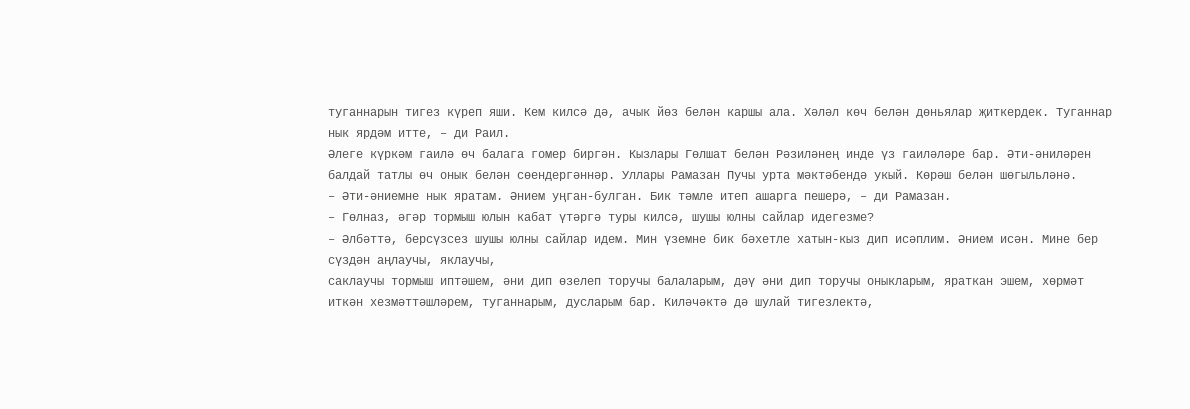туганнарын тигез күреп яши. Кем килсә дә, ачык йөз белән каршы ала. Хәләл көч белән дөньялар җиткердек. Туганнар нык ярдәм итте, – ди Раил.
Әлеге күркәм гаилә өч балага гомер биргән. Кызлары Гөлшат белән Рәзиләнең инде үз гаиләләре бар. Әти-әниләрен балдай татлы өч онык белән сөендергәннәр. Уллары Рамазан Пучы урта мәктәбендә укый. Көрәш белән шөгыльләнә.
– Әти-әниемне нык яратам. Әнием уңган-булган. Бик тәмле итеп ашарга пешерә, – ди Рамазан.
– Гөлназ, әгәр тормыш юлын кабат үтәргә туры килсә, шушы юлны сайлар идегезме?
– Әлбәттә, берсүзсез шушы юлны сайлар идем. Мин үземне бик бәхетле хатын-кыз дип исәплим. Әнием исән. Мине бер сүздән аңлаучы, яклаучы,
саклаучы тормыш иптәшем, әни дип өзелеп торучы балаларым, дәү әни дип торучы оныкларым, яраткан эшем, хөрмәт иткән хезмәттәшләрем, туганнарым, дусларым бар. Киләчәктә дә шулай тигезлектә,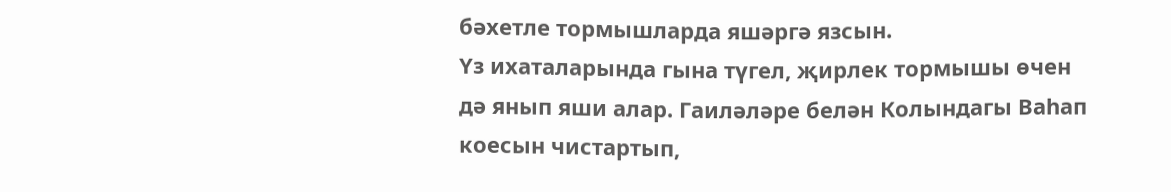бәхетле тормышларда яшәргә язсын.
Үз ихаталарында гына түгел, җирлек тормышы өчен дә янып яши алар. Гаиләләре белән Колындагы Ваһап коесын чистартып,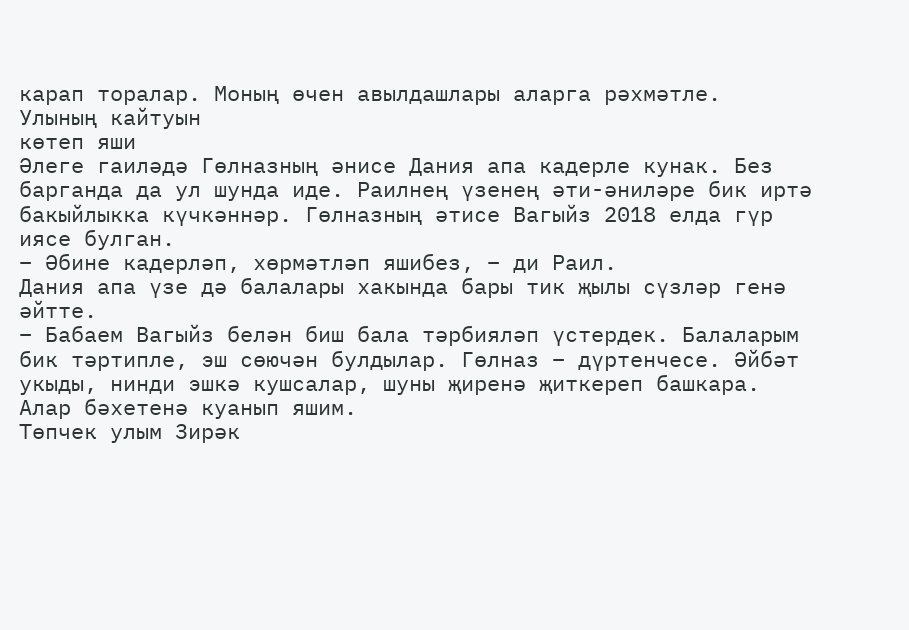карап торалар. Моның өчен авылдашлары аларга рәхмәтле.
Улының кайтуын
көтеп яши
Әлеге гаиләдә Гөлназның әнисе Дания апа кадерле кунак. Без барганда да ул шунда иде. Раилнең үзенең әти-әниләре бик иртә бакыйлыкка күчкәннәр. Гөлназның әтисе Вагыйз 2018 елда гүр иясе булган.
– Әбине кадерләп, хөрмәтләп яшибез, – ди Раил.
Дания апа үзе дә балалары хакында бары тик җылы сүзләр генә әйтте.
– Бабаем Вагыйз белән биш бала тәрбияләп үстердек. Балаларым бик тәртипле, эш сөючән булдылар. Гөлназ – дүртенчесе. Әйбәт укыды, нинди эшкә кушсалар, шуны җиренә җиткереп башкара. Алар бәхетенә куанып яшим.
Төпчек улым Зирәк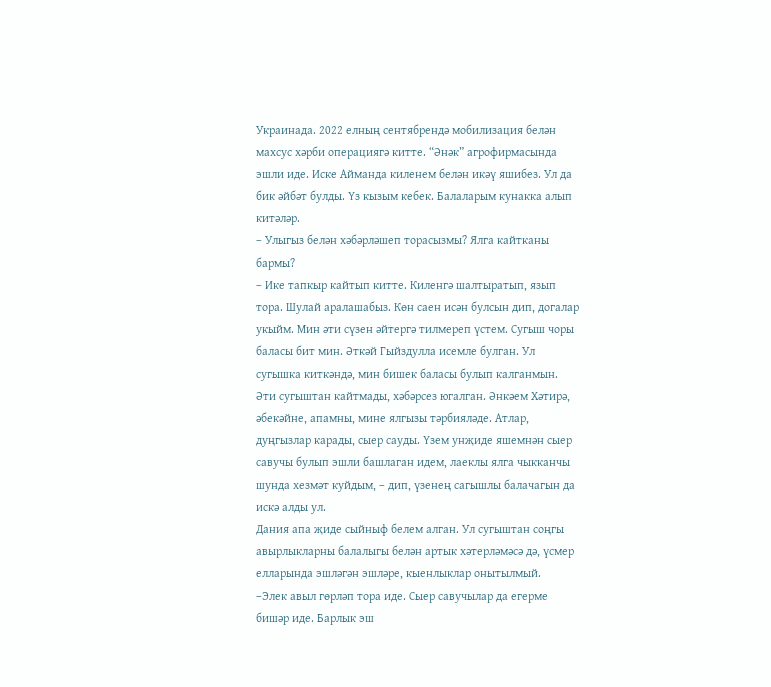Украинада. 2022 елның сентябрендә мобилизация белән махсус хәрби операциягә китте. “Әнәк” агрофирмасында эшли иде. Иске Айманда киленем белән икәү яшибез. Ул да бик әйбәт булды. Үз кызым кебек. Балаларым кунакка алып китәләр.
– Улыгыз белән хәбәрләшеп торасызмы? Ялга кайтканы бармы?
– Ике тапкыр кайтып китте. Киленгә шалтыратып, язып тора. Шулай аралашабыз. Көн саен исән булсын дип, догалар укыйм. Мин әти сүзен әйтергә тилмереп үстем. Сугыш чоры баласы бит мин. Әткәй Гыйздулла исемле булган. Ул сугышка киткәндә, мин бишек баласы булып калганмын. Әти сугыштан кайтмады, хәбәрсез югалган. Әнкәем Хәтирә, әбекәйне, апамны, мине ялгызы тәрбияләде. Атлар, дуңгызлар карады, сыер сауды. Үзем унҗиде яшемнән сыер савучы булып эшли башлаган идем, лаеклы ялга чыкканчы шунда хезмәт куйдым, – дип, үзенең сагышлы балачагын да искә алды ул.
Дания апа җиде сыйныф белем алган. Ул сугыштан соңгы авырлыкларны балалыгы белән артык хәтерләмәсә дә, үсмер елларында эшләгән эшләре, кыенлыклар онытылмый.
–Элек авыл гөрләп тора иде. Сыер савучылар да егерме бишәр иде. Барлык эш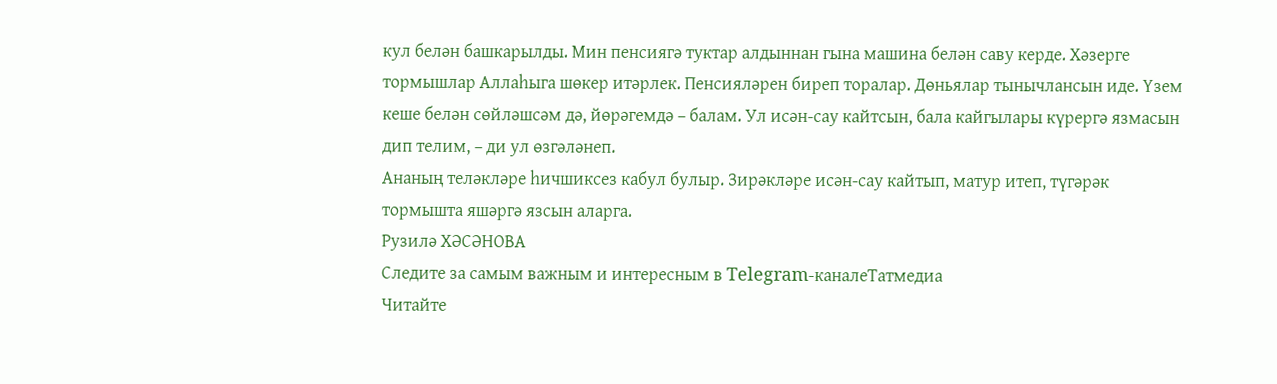кул белән башкарылды. Мин пенсиягә туктар алдыннан гына машина белән саву керде. Хәзерге тормышлар Аллаһыга шөкер итәрлек. Пенсияләрен биреп торалар. Дөньялар тынычлансын иде. Үзем кеше белән сөйләшсәм дә, йөрәгемдә – балам. Ул исән-сау кайтсын, бала кайгылары күрергә язмасын дип телим, – ди ул өзгәләнеп.
Ананың теләкләре һичшиксез кабул булыр. Зирәкләре исән-сау кайтып, матур итеп, түгәрәк тормышта яшәргә язсын аларга.
Рузилә ХӘСӘНОВА
Следите за самым важным и интересным в Telegram-каналеТатмедиа
Читайте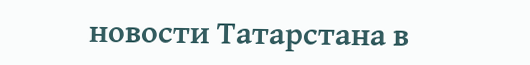новости Татарстана в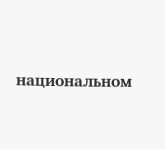национальном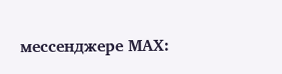мессенджере MАХ: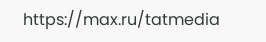https://max.ru/tatmedia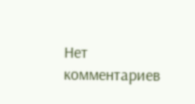Нет комментариев